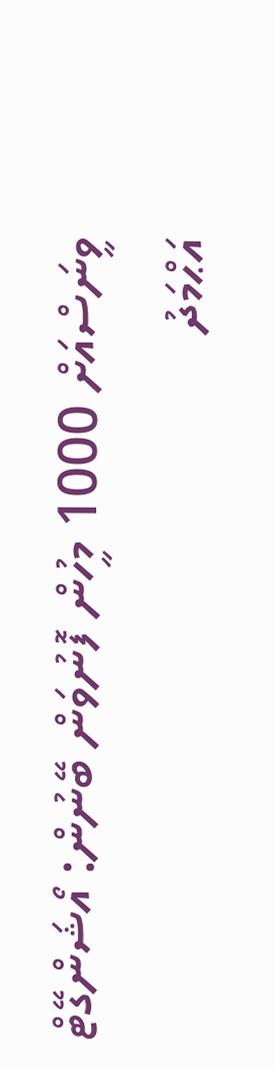ވީނަސްއަށް 1000 މީހުން ފޮނުވަން ބޭނުން: އޯޝަންގޭޓް
އަޙްމަދު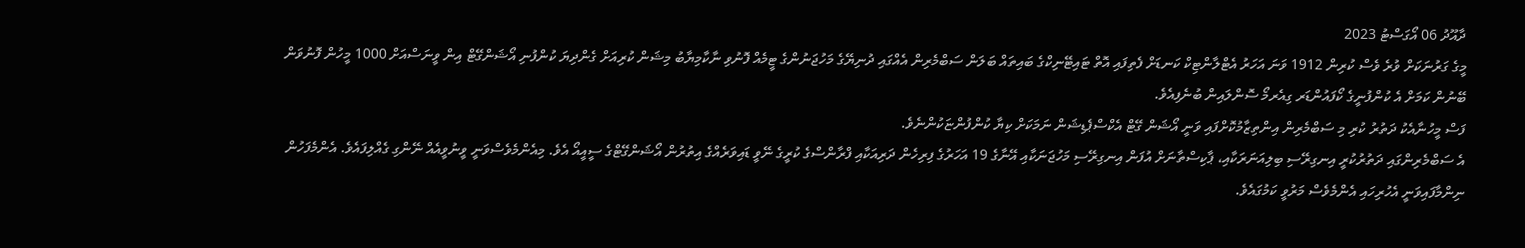ދާއޫދު 06 އޯގަސްޓު 2023
މީގެ ގަރުނަކަށް ވުރެ ވެސް ކުރިން 1912 ވަނަ އަހަރު އެޓްލާންޓިކް ކަނޑަށް ފެތިފައި އޮތް ޓައިޓޭނިކްގެ ބައިތައް ބަލަން ސަބްމެރިން އެއްގައި ދުނިޔޭގެ މަހުޖަނުންގެ ޓީމެއް ފޮނުވި ނާކާމިޔާބު މިޝަން ކުރިއަށް ގެންދިޔަ ކުންފުނި އޯޝަންގޭޓް އިން ވީނަސްއަށް 1000 މީހުން ފޮނުވަން ބޭނުން ކަމަށް އެ ކުންފުނީގެ ކޯފައުންޑަރ ގިއެރމޯ ސޮންލައިން ބުނެފިއެވެ.
ފަސް މީހުނާއެކު ދަތުރު ކުރި މި ސަބްމެރިން އިންތިޒާމުކޮށްފައި ވަނީ އޯޝަން ގޭޓް އެކްސްޕެޑިޝަން ނަމަކަށް ކިޔާ ކުންފުންޏަކުންނެވެ.
އެ ސަބްމެރިންގައި ދަތުރުކުރީ އިނގިރޭސި ބިލިއަނަރަކާއި، ޕާކިސްތާނަށް އުފަން އިނގިރޭސި މަހުޖަނަކާއި އޭނާގެ 19 އަހަރުގެ ފިރިހެން ދަރިއަކާއި ފްރާންސްގެ ކުރީގެ ނޭވީ ޑައިވަރެއްގެ އިތުރުން އޯޝަންގޭޓްގެ ސީއީއޯ އެވެ. މިއެންމެވެސްވަނީ ވީނުވީއެއް ނޭންގި ގެއްލިފައެވެ. އެންމެފަހުން ނިންމާފައިވަނީ އެހުރިހައި އެންމެވެސް މަރުވީ ކަމުގައެވެ.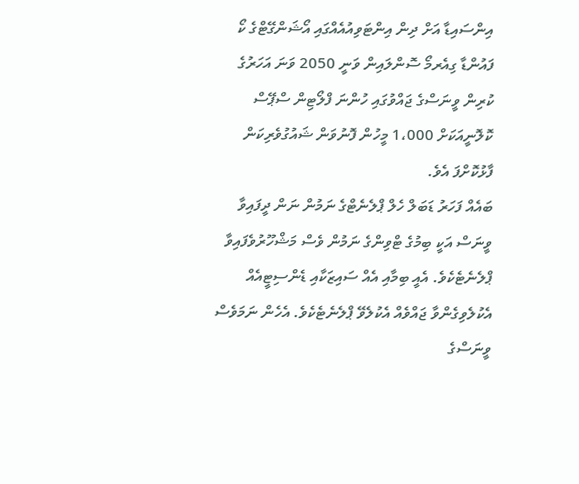އިންސައިޑާ އަށް ދިން އިންޓަވިއުއެއްގައި އޯޝަންގޭޓްގެ ކޯ ފައުންޑާ ގިއެރމޯ ސޮންލައިން ވަނީ 2050 ވަނަ އަހަރުގެ ކުރިން ވީނަސްގެ ޖައްވުގައި ހުންނަ ފްލޯޓިން ސްޕޭސް ކޮލޮނީއަކަށް 1،000 މީހުން ފޮނުވަން ޝައުގުވެރިކަން ފާޅުކޮށްފަ އެވެ.
ބައެއް ފަހަރު ޑަބަލް ހެލް ޕްލެނެޓްގެ ނަމުން ނަން ދީފައިވާ ވީނަސް އަކީ ބިމުގެ ޓްވިންގެ ނަމުން ވެސް މަޝްހޫރުވެފައިވާ ޕްލެނެޓެކެވެ. އެއީ ބިމާއި އެއް ސައިޒަކާއި ޑެންސިޓީއެއް އެކުލެވިގެންވާ ޖައްވެއް އެކުލެވޭ ޕްލެނެޓެކެވެ. އެހެން ނަމަވެސް ވީނަސްގެ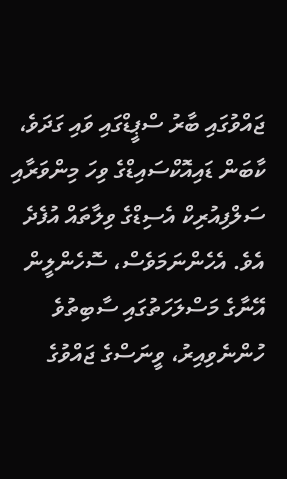ޖައްވުގައި ބާރު ސްޕީޑްގައި ވައި ގަދަވެ، ކާބަން ޑައިއޮކްސައިޑްގެ ވިހަ މިންވަރާއި ސަލްފިއުރިކް އެސިޑްގެ ވިލާތައް އުފެދެ އެވެ. އެހެންނަމަވެސް، ސޮހެންލީން އޭނާގެ މަސްލަހަތުގައި ސާބިތުވެ ހުންނެވިއިރު، ވީނަސްގެ ޖައްވުގެ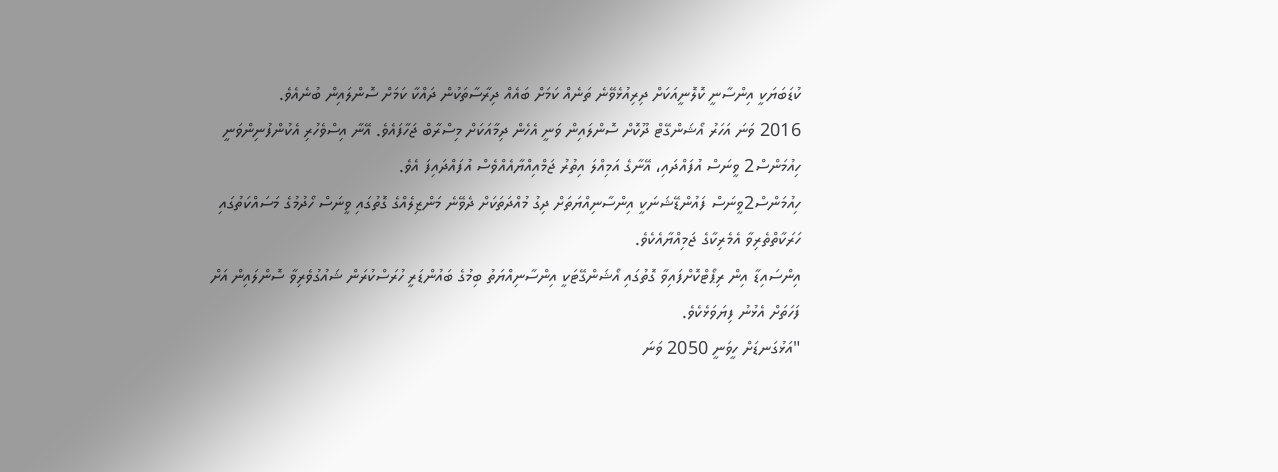ކުޑަބަޔަކީ އިންސާނީ ކޮލޮނީއަކަށް ދިރިއުޅެވޭނެ ތަނެއް ކަމަށް ބައެއް ދިރާސާތަކުން ދައްކާ ކަމަށް ސޮންލައިން ބުނެއެވެ.
2016 ވަނަ އަހަރު އޯޝަންގޭޓް ދޫކޮށް ސޮންލައިން ވަނީ އެހެން ދިމާއަކަށް މިސްރާބް ޖަހާފައެވެ. އޭނާ އިސްވެހުރި އެކުންފުނިންވަނީ ހިއުމަންސް2 ވީނަސް އުފައްދައި، އޭނާގެ އަމިއްލަ އިތުރު ޖަމްއިއްޔާއެއްވެސް އުފައްދައިފަ އެވެ.
ހިއުމަންސް2ވީނަސް ފައުންޑޭޝަނަކީ އިންސާނިއްޔަތަށް ދިގު މުއްދަތަކަށް ދެވޭނެ މަންޒިލެއްގެ ގޮތުގައި ވީނަސް ހޯދުމުގެ މަސައްކަތުގައި ހަރަކާތްތެރިވާ އެމެރިކާގެ ޖަމިއްޔާއެކެވެ.
އިންސައިޑާ އިން ރިޕޯޓްކޮށްފައިވާ ގޮތުގައި އޯޝަންގޭޓަކީ އިންސާނިއްޔަތު ބިމުގެ ބައުންޑަރީ ހުރަސްކުރަން ޝައުގުވެރިވާ ސޮންލައިން އަށް ފަހަތަށް އެޅުނު ފިޔަވަޅެކެވެ.
"އަޅުގަނޑަށް ހީވަނީ 2050 ވަނަ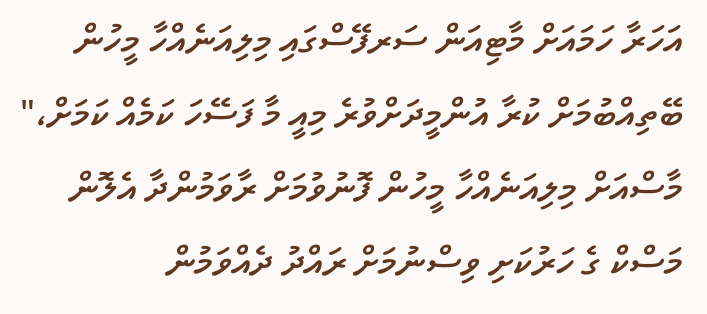އަހަރާ ހަމައަށް މާޓިއަން ސަރފޭސްގައި މިލިއަނެއްހާ މީހުން ބޭތިއްބުމަށް ކުރާ އުންމީދަށްވުރެ މިއީ މާ ފަސޭހަ ކަމެއް ކަމަށް،" މާސްއަށް މިލިއަނެއްހާ މީހުން ފޮނުވުމަށް ރާވަމުންދާ އެލޮން މަސްކް ގެ ހަރުކަށި ވިސްނުމަށް ރައްދު ދެއްވަމުން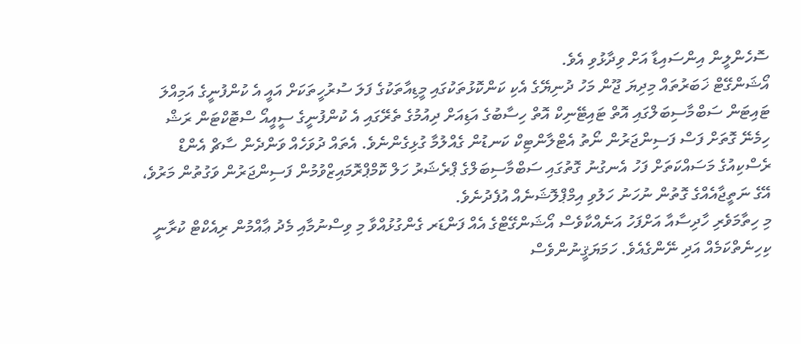ސޮހެންލީން އިންސައިޑާ އަށް ވިދާޅުވި އެވެ.
އޯޝަންގޭޓް ޚަބަރުތައް މިދިޔަ ޖޫން މަހު ދުނިޔޭގެ އެކި ކަންކޮޅުތަކުގައި މީޑިއާތަކުގެ ފަލަ ސުރުހީތަކަށް އައީ އެ ކުންފުނީގެ އަމިއްލަ ޓައިޓަން ސަބްމާސިބަލްގައި އޮތް ޓައިޓޭނިކް އޮތް ހިސާބުގެ އަޑިއަށް ދިއުމުގެ ތެރޭގައި އެ ކުންފުނީގެ ސީއީއޯ ސްޓޮކްޓަން ރަޝް ހިމެނޭ ގޮތަށް ފަސް ފަސިންޖަރުން ނޯތު އެޓްލާންޓިކް ކަނޑުން ގެއްލުމާ ގުޅިގެންނެވެ. އެތައް ދުވަހެއް ވަންދެން ސާޗް އެންޑް ރެސްކިއުގެ މަސައްކަތަށް ފަހު އެނގުނު ގޮތުގައި ސަބްމާސިބަލްގެ ޕްރެޝަރު ހަލް ކޮމްޕްރޮމައިޒްވުމުން ފަސިންޖަރުން ވަގުތުން މަރުވެ، އޭގެ ނަތީޖާއެއްގެ ގޮތުން ނުހަނު ހަލުވި އިމްޕްލޮޝަނެއް އުފެދުނެވެ.
މި ހިތާމަވެރި ހާދިސާއާ އަށްފަހު އަނެއްކާވެސް އޯޝަންގޭޓްގެ އެއް ފަންޑަރ ގެންގުޅުއްވާ މި ވިސްނުމާއި މެދު ޢާއްމުން ރިއެކްޓް ކުރާނީ ކިހިނެތްކަމެއް އަދި ނޭންގެއެވެ. ހަމަޔަޤީނުންވެސް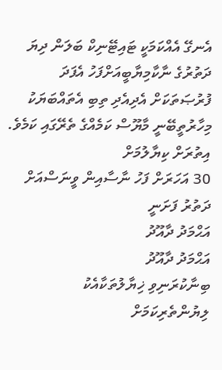އެނގޭ އެއްކަމަކީ ޓައިޓޭނިކް ބަލަން ދިޔަ ދަތުރުގެ ނާކާމިޔާބީއަށްފަހު އެފަދަ ފުރުޞަތަކަށް އެދިއެދި ތިބި އެތައްބަޔަކު މިހާރުތީބޭނީ މާޔޫސް ކަމެއްގެ ތެރޭގައި ކަމެވެ.
އިތުރަށް ކިޔާލުމަށް
30 އަހަރަށް ފަހު ނާސާއިން ވީނަސްއަށް ދަތުރު ފަށަނީ
އަޙްމަދު ދާއޫދު
އަޙްމަދު ދާއޫދު
ބިނާކުރަނިވި ޚިޔާލުތަކާއެކު ލިޔުންތެރިކަމަށް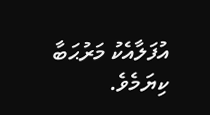އުފަލާއެކު މަރުޙަބާ ކިޔަމެވެ.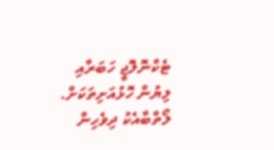ޓެކްނޮލޮޖީ ހަބަރާއި ލިޔުން ހޮޅުއަށިތަކަށް.
ލޯތްބާއެކު ދިވެހިން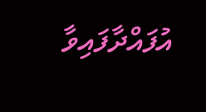އުފައްދާފައިވާ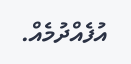އުފެއްދުމެއް.